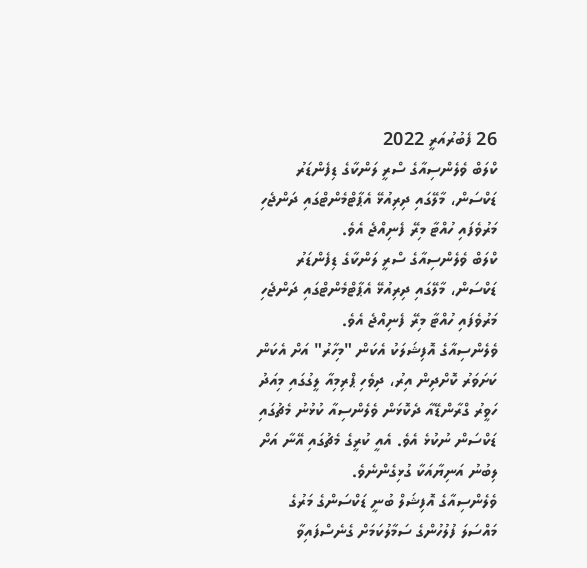26 ފެބުރުއަރީ 2022
ކްލަބް ވެލެންސިއާގެ ސްރީ ލަންކާގެ ޑިފެންޑަރު ޑަކްސަން، މާލޭގައި ދިރިއުޅޭ އެޕާޓްމެންޓްގައި ދަންޖެހި މަރުވެފައި ހުއްޓާ މިރޭ ފެނިއްޖެ އެވެ.
ކްލަބް ވެލެންސިއާގެ ސްރީ ލަންކާގެ ޑިފެންޑަރު ޑަކްސަން، މާލޭގައި ދިރިއުޅޭ އެޕާޓްމެންޓްގައި ދަންޖެހި މަރުވެފައި ހުއްޓާ މިރޭ ފެނިއްޖެ އެވެ.
ވެލެންސިއާގެ އޮފިޝަލަކު އެކަން "މިހާރު" އަށް އެކަން ކަށަވަރު ކޮށްދިން އިރު، ދިވެހި ޕްރިމިއާ ލީގުގައި މިއަދު ހަވީރު ގްރާންޑޭއާ ދެކޮޅަން ވެލެންސިއާ ކުޅުނު މެޗުގައި ޑަކްސަން ނުކުޅެ އެވެ. އެއީ ކުރީގެ މެޗުގައި އޭނާ އަށް ލިބުނު އަނިޔާއަކާ ގުޅިގެންނެވެ.
ވެލެންސިއާގެ އޮފިޝަލް ބުނީ ޑަކްސަންގެ މަރުގެ މައްސަލަ ފުލުހުންގެ ސަމާލުކަމަށް ގެނެސްފައިވާ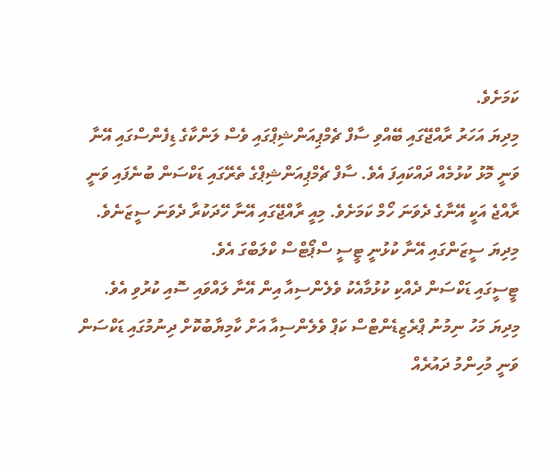ކަމަށެވެ.
މިދިޔަ އަހަރު ރާއްޖޭގައި ބޭއްވި ސާފް ޗެމްޕިއަންޝިޕްގައި ވެސް ލަންކާގެ ޑިފެންސްގައި އޭނާ ވަނީ މޮޅު ކުޅުމެއް ދައްކައިފަ އެވެ. ސާފް ޗެމްޕިއަންޝިޕްގެ ތެރޭގައި ޑަކްސަން ބުނެފައި ވަނީ ރާއްޖެ އަކީ އޭނާގެ ދެވަނަ ހޯމް ކަމަށެވެ. މިއީ ރާއްޖޭގައި އޭނާ ހޭދަކުރާ ދެވަނަ ސީޒަނެވެ. މިދިޔަ ސީޒަންގައި އޭނާ ކުޅުނީ ޓީސީ ސްޕޯޓްސް ކްލަބްގަ އެވެ.
ޓީސީގައި ޑަކްސަން ދެއްކި ކުޅުމާއެކު ވެލެންސިއާ އިން އޭނާ ލައްވައި ސޮއި ކުރުވި އެވެ. މިދިޔަ މަހު ނިމުނު ޕްރެޒިޑެންޓްސް ކަޕް ވެލެންސިއާ އަށް ކާމިޔާބުކޮށް ދިނުމުގައި ޑަކްސަން ވަނީ މުހިންމު ދައުރެއް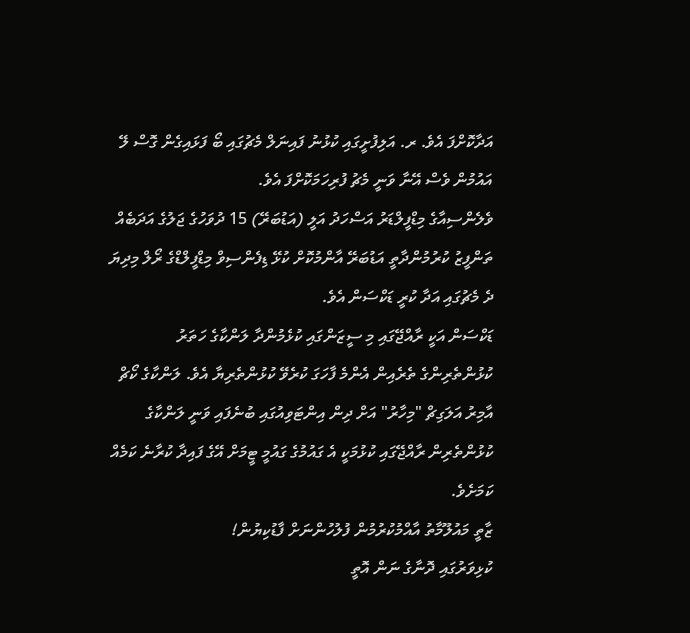އަދާކޮށްފަ އެވެ. ރ. އަލިފުށީގައި ކުޅުނު ފައިނަލް މެޗުގައި ބޯ ފަޅައިގެން ގޮސް ލޭ އައުމުން ވެސް އޭނާ ވަނީ މެޗު ފުރިހަމަކޮށްފަ އެވެ.
ވެލެންސިއާގެ މިޑްފީލްޑަރު އަސްހަދު އަލީ (އަޑުބަރޭ) 15 ދުވަހުގެ ޖަލުގެ އަދަބެއް ތަންފީޒު ކުރުމުންދާތީ އަޑުބަރޭ އާންމުކޮށް ކުޅޭ ޑިފެންސިވް މިޑްފީލްޑްގެ ރޯލް މިދިޔަ ދެ މެޗުގައި އަދާ ކުރީ ޑަކްސަން އެވެ.
ޑަކްސަން އަކީ ރާއްޖޭގައި މި ސީޒަންގައި ކުޅެމުންދާ ލަންކާގެ ހަތަރު ކުޅުންތެރިންގެ ތެރެއިން އެންމެ ފާހަގަ ކުރެވޭ ކުޅުންތެރިޔާ އެވެ. ލަންކާގެ ކޯޗް އާމިރު އަލަގިޗް "މިހާރު" އަށް ދިން އިންޓަވިއުގައި ބުނެފައި ވަނީ ލަންކާގެ ކުޅުންތެރިން ރާއްޖޭގައި ކުޅުމަކީ އެ ގައުމުގެ ގައުމީ ޓީމަށް އޭގެ ފައިދާ ކުރާނެ ކަމެއް ކަމަށެވެ.
ޒާތީ މައުލޫމާތު އާއްމުކުރުމުން ފުލުހުންނަށް ފާޑުކިޔުން!
ކުޅިވަރުގައި ދޮނާގެ ނަން އޮތީ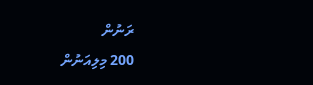ރަނުން
200 މިލިއަނުން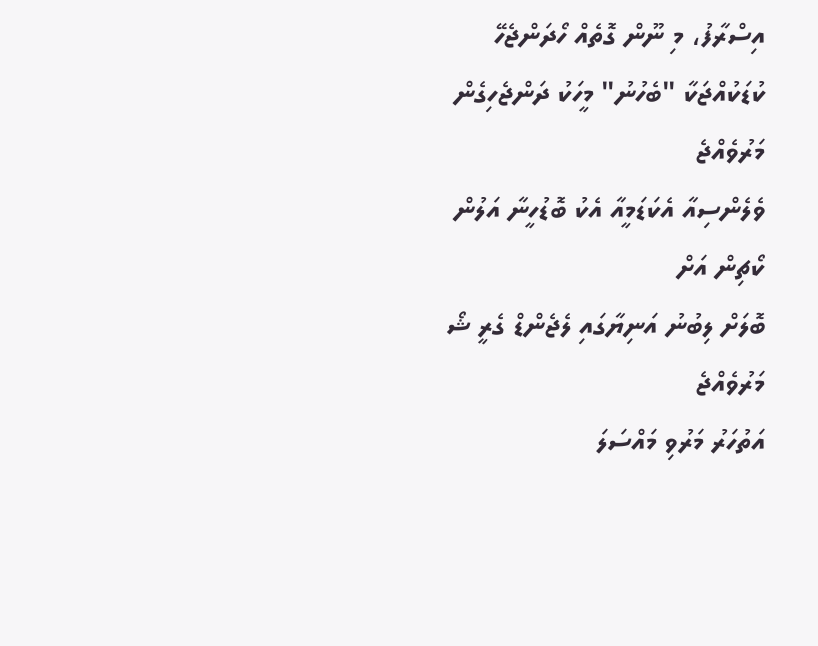އިސްރާފު، މި ނޫން ގޮތެއް ހޯދަންޖެހޭ
ކުޑަކުއްޖަކާ "ބެހުނު" މީހަކު ދަންޖެހިގެން މަރުވެއްޖެ
ވެލެންސިއާ އެކަޑަމީއާ އެކު ބޮޑުހީނާ އަލުން ކޯޗިން އަށް
ބޮލަށް ލިބުނު އަނިޔާގައި ލެޖެންޑް ގެރީ ޝޯ މަރުވެއްޖެ
އަތުހަރު މަރުވި މައްސަލަ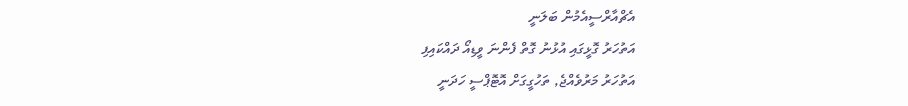އެޗްއާރްސީއެމުން ބަލަނީ
އަތުހަރު ގޮޅީގައި އުޅުނު ގޮތް ފެންނަ ވީޑިއޯ ދައްކައިފި
އަތުހަރު މަރުވެއްޖެ, ތަހުގީގަށް އޮޓޮޕްސީ ހަދަނީ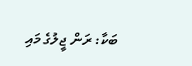ބަކާ: ރަން ޖީލުގެ މައި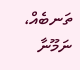ތަނބެއް، ނަމޫނާ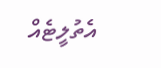އެތުލީޓެއް